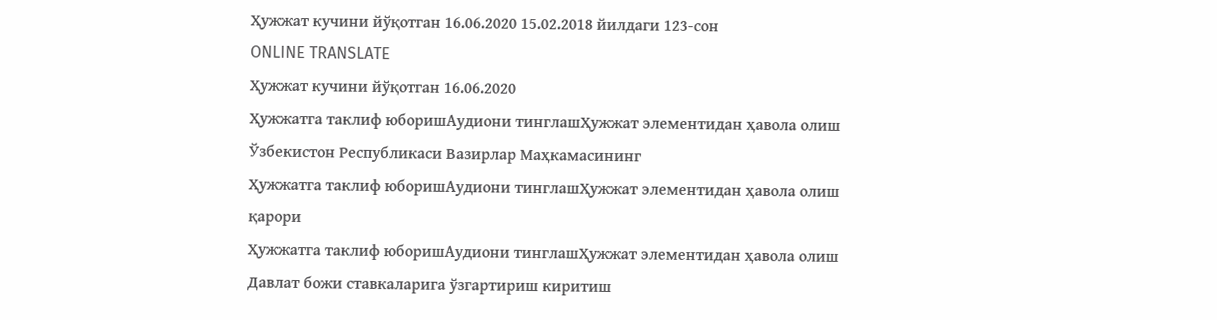Ҳужжат кучини йўқотган 16.06.2020 15.02.2018 йилдаги 123-сон
ONLINE TRANSLATE
Ҳужжат кучини йўқотган 16.06.2020
Ҳужжатга таклиф юборишАудиони тинглашҲужжат элементидан ҳавола олиш
Ўзбекистон Республикаси Вазирлар Маҳкамасининг
Ҳужжатга таклиф юборишАудиони тинглашҲужжат элементидан ҳавола олиш
қарори
Ҳужжатга таклиф юборишАудиони тинглашҲужжат элементидан ҳавола олиш
Давлат божи ставкаларига ўзгартириш киритиш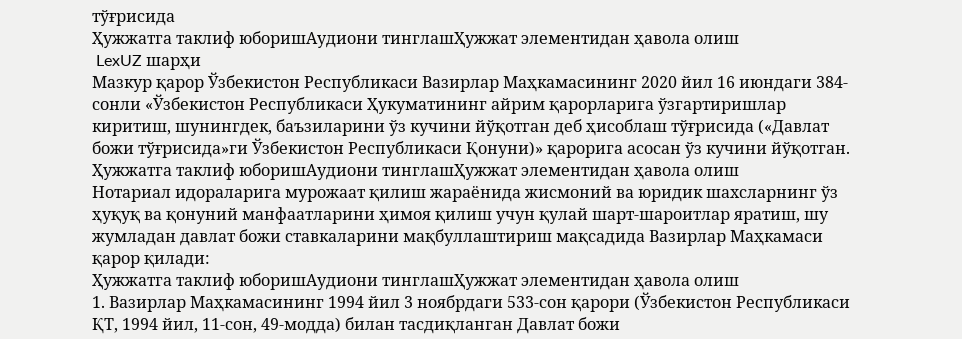тўғрисида
Ҳужжатга таклиф юборишАудиони тинглашҲужжат элементидан ҳавола олиш
 LexUZ шарҳи
Мазкур қарор Ўзбекистон Республикаси Вазирлар Маҳкамасининг 2020 йил 16 июндаги 384-сонли «Ўзбекистон Республикаси Ҳукуматининг айрим қарорларига ўзгартиришлар киритиш, шунингдек, баъзиларини ўз кучини йўқотган деб ҳисоблаш тўғрисида («Давлат божи тўғрисида»ги Ўзбекистон Республикаси Қонуни)» қарорига асосан ўз кучини йўқотган.
Ҳужжатга таклиф юборишАудиони тинглашҲужжат элементидан ҳавола олиш
Нотариал идораларига мурожаат қилиш жараёнида жисмоний ва юридик шахсларнинг ўз ҳуқуқ ва қонуний манфаатларини ҳимоя қилиш учун қулай шарт-шароитлар яратиш, шу жумладан давлат божи ставкаларини мақбуллаштириш мақсадида Вазирлар Маҳкамаси қарор қилади:
Ҳужжатга таклиф юборишАудиони тинглашҲужжат элементидан ҳавола олиш
1. Вазирлар Маҳкамасининг 1994 йил 3 ноябрдаги 533-сон қарори (Ўзбекистон Республикаси ҚТ, 1994 йил, 11-сон, 49-модда) билан тасдиқланган Давлат божи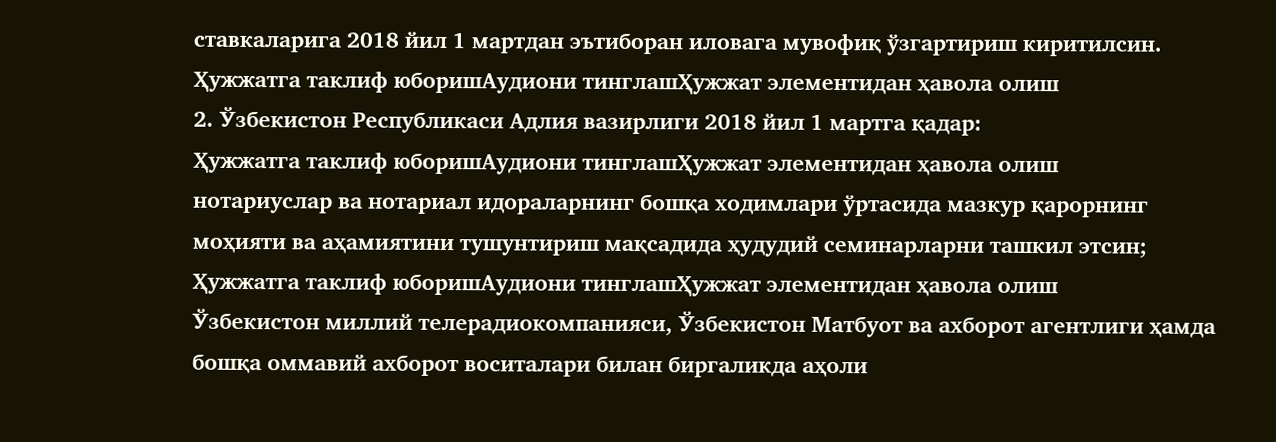ставкаларига 2018 йил 1 мартдан эътиборан иловага мувофиқ ўзгартириш киритилсин.
Ҳужжатга таклиф юборишАудиони тинглашҲужжат элементидан ҳавола олиш
2. Ўзбекистон Республикаси Адлия вазирлиги 2018 йил 1 мартга қадар:
Ҳужжатга таклиф юборишАудиони тинглашҲужжат элементидан ҳавола олиш
нотариуслар ва нотариал идораларнинг бошқа ходимлари ўртасида мазкур қарорнинг моҳияти ва аҳамиятини тушунтириш мақсадида ҳудудий семинарларни ташкил этсин;
Ҳужжатга таклиф юборишАудиони тинглашҲужжат элементидан ҳавола олиш
Ўзбекистон миллий телерадиокомпанияси, Ўзбекистон Матбуот ва ахборот агентлиги ҳамда бошқа оммавий ахборот воситалари билан биргаликда аҳоли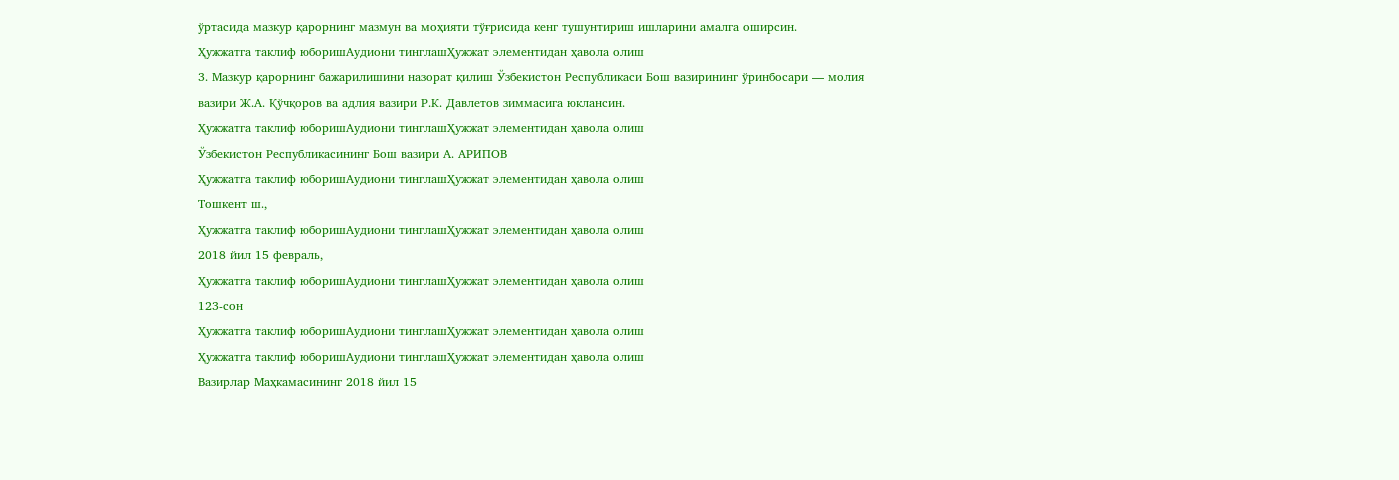ўртасида мазкур қарорнинг мазмун ва моҳияти тўғрисида кенг тушунтириш ишларини амалга оширсин.
Ҳужжатга таклиф юборишАудиони тинглашҲужжат элементидан ҳавола олиш
3. Мазкур қарорнинг бажарилишини назорат қилиш Ўзбекистон Республикаси Бош вазирининг ўринбосари — молия вазири Ж.А. Қўчқоров ва адлия вазири Р.К. Давлетов зиммасига юклансин.
Ҳужжатга таклиф юборишАудиони тинглашҲужжат элементидан ҳавола олиш
Ўзбекистон Республикасининг Бош вазири А. АРИПОВ
Ҳужжатга таклиф юборишАудиони тинглашҲужжат элементидан ҳавола олиш
Тошкент ш.,
Ҳужжатга таклиф юборишАудиони тинглашҲужжат элементидан ҳавола олиш
2018 йил 15 февраль,
Ҳужжатга таклиф юборишАудиони тинглашҲужжат элементидан ҳавола олиш
123-сон
Ҳужжатга таклиф юборишАудиони тинглашҲужжат элементидан ҳавола олиш
Ҳужжатга таклиф юборишАудиони тинглашҲужжат элементидан ҳавола олиш
Вазирлар Маҳкамасининг 2018 йил 15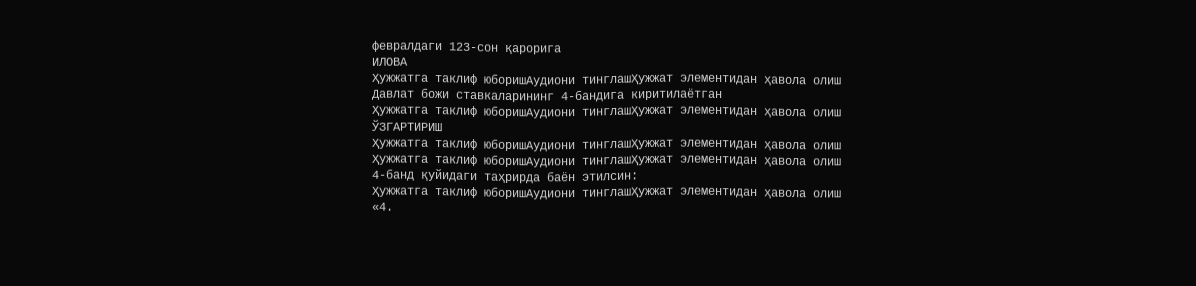февралдаги 123-сон қарорига
ИЛОВА
Ҳужжатга таклиф юборишАудиони тинглашҲужжат элементидан ҳавола олиш
Давлат божи ставкаларининг 4-бандига киритилаётган
Ҳужжатга таклиф юборишАудиони тинглашҲужжат элементидан ҳавола олиш
ЎЗГАРТИРИШ
Ҳужжатга таклиф юборишАудиони тинглашҲужжат элементидан ҳавола олиш
Ҳужжатга таклиф юборишАудиони тинглашҲужжат элементидан ҳавола олиш
4-банд қуйидаги таҳрирда баён этилсин:
Ҳужжатга таклиф юборишАудиони тинглашҲужжат элементидан ҳавола олиш
«4.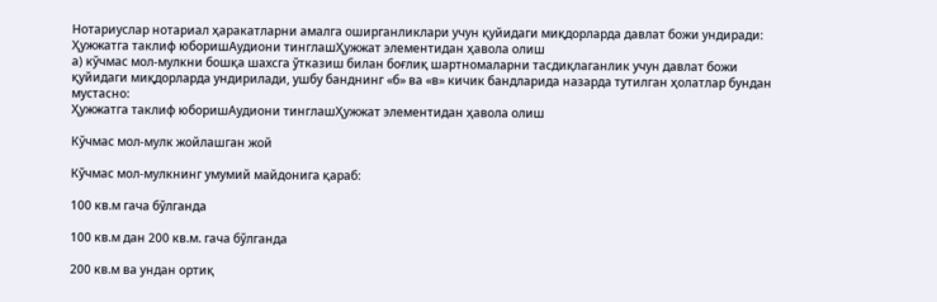Нотариуслар нотариал ҳаракатларни амалга оширганликлари учун қуйидаги миқдорларда давлат божи ундиради:
Ҳужжатга таклиф юборишАудиони тинглашҲужжат элементидан ҳавола олиш
а) кўчмас мол-мулкни бошқа шахсга ўтказиш билан боғлиқ шартномаларни тасдиқлаганлик учун давлат божи қуйидаги миқдорларда ундирилади, ушбу банднинг «б» ва «в» кичик бандларида назарда тутилган ҳолатлар бундан мустасно:
Ҳужжатга таклиф юборишАудиони тинглашҲужжат элементидан ҳавола олиш

Кўчмас мол-мулк жойлашган жой

Кўчмас мол-мулкнинг умумий майдонига қараб:

100 кв.м гача бўлганда

100 кв.м дан 200 кв.м. гача бўлганда

200 кв.м ва ундан ортиқ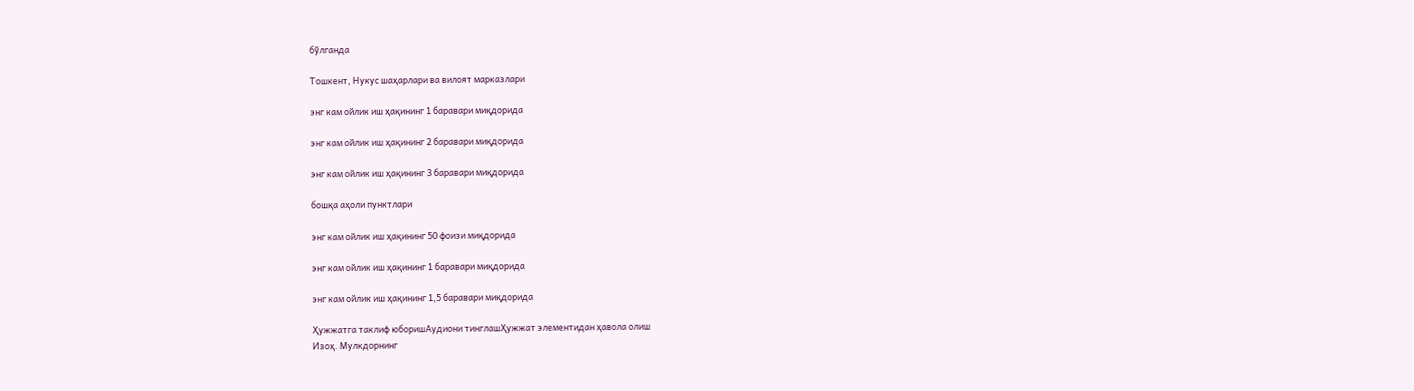бўлганда

Тошкент, Нукус шаҳарлари ва вилоят марказлари

энг кам ойлик иш ҳақининг 1 баравари миқдорида

энг кам ойлик иш ҳақининг 2 баравари миқдорида

энг кам ойлик иш ҳақининг 3 баравари миқдорида

бошқа аҳоли пунктлари

энг кам ойлик иш ҳақининг 50 фоизи миқдорида

энг кам ойлик иш ҳақининг 1 баравари миқдорида

энг кам ойлик иш ҳақининг 1,5 баравари миқдорида

Ҳужжатга таклиф юборишАудиони тинглашҲужжат элементидан ҳавола олиш
Изоҳ. Мулкдорнинг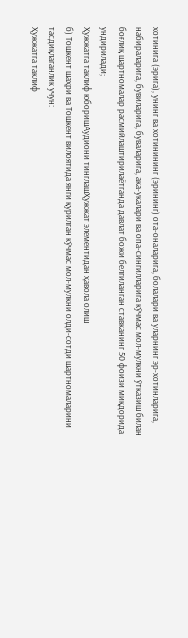хотинига (эрига), унинг ва хотинининг (эрининг) ота-оналарига, болалари ва уларнинг эр-хотинларига, набираларига, бувиларига, буваларига, ака-укалари ва опа-сингилларига кўчмас мол-мулкни ўтказиш билан боғлиқ шартномалар расмийлаштирилаётганда давлат божи белгиланган ставканинг 50 фоизи миқдорида ундирилади;
Ҳужжатга таклиф юборишАудиони тинглашҲужжат элементидан ҳавола олиш
б) Тошкент шаҳри ва Тошкент вилоятида янги қурилган кўчмас мол-мулкни олди-сотди шартномаларини тасдиқлаганлик учун:
Ҳужжатга таклиф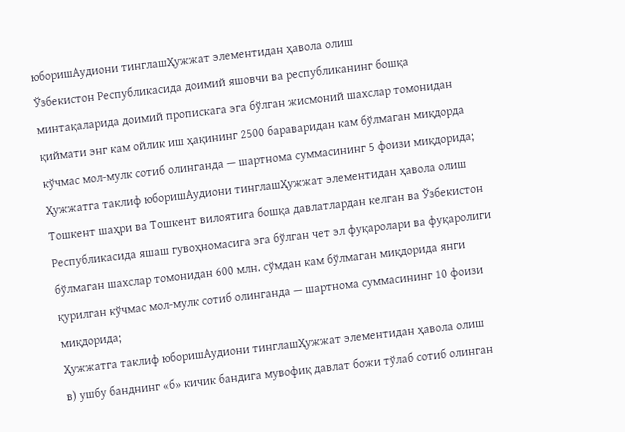юборишАудиони тинглашҲужжат элементидан ҳавола олиш
Ўзбекистон Республикасида доимий яшовчи ва республиканинг бошқа минтақаларида доимий пропискага эга бўлган жисмоний шахслар томонидан қиймати энг кам ойлик иш ҳақининг 2500 бараваридан кам бўлмаган миқдорда кўчмас мол-мулк сотиб олинганда — шартнома суммасининг 5 фоизи миқдорида;
Ҳужжатга таклиф юборишАудиони тинглашҲужжат элементидан ҳавола олиш
Тошкент шаҳри ва Тошкент вилоятига бошқа давлатлардан келган ва Ўзбекистон Республикасида яшаш гувоҳномасига эга бўлган чет эл фуқаролари ва фуқаролиги бўлмаган шахслар томонидан 600 млн. сўмдан кам бўлмаган миқдорида янги қурилган кўчмас мол-мулк сотиб олинганда — шартнома суммасининг 10 фоизи миқдорида;
Ҳужжатга таклиф юборишАудиони тинглашҲужжат элементидан ҳавола олиш
в) ушбу банднинг «б» кичик бандига мувофиқ давлат божи тўлаб сотиб олинган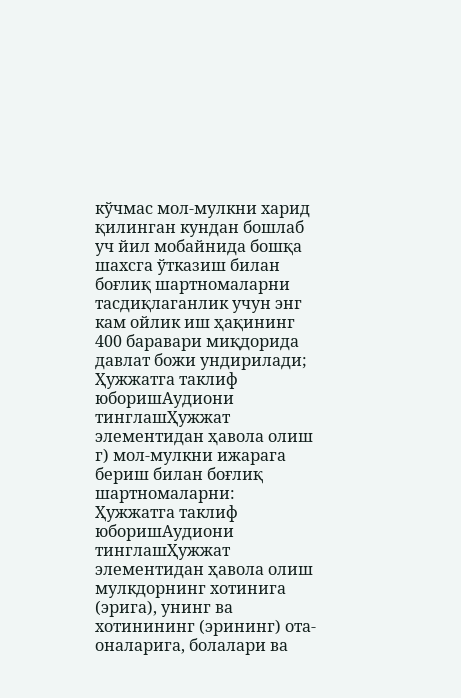кўчмас мол-мулкни харид қилинган кундан бошлаб уч йил мобайнида бошқа шахсга ўтказиш билан боғлиқ шартномаларни тасдиқлаганлик учун энг кам ойлик иш ҳақининг 400 баравари миқдорида давлат божи ундирилади;
Ҳужжатга таклиф юборишАудиони тинглашҲужжат элементидан ҳавола олиш
г) мол-мулкни ижарага бериш билан боғлиқ шартномаларни:
Ҳужжатга таклиф юборишАудиони тинглашҲужжат элементидан ҳавола олиш
мулкдорнинг хотинига (эрига), унинг ва хотинининг (эрининг) ота-оналарига, болалари ва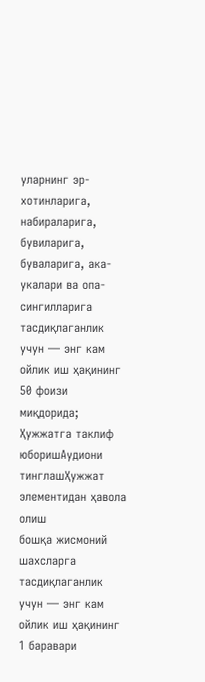уларнинг эр-хотинларига, набираларига, бувиларига, буваларига, ака-укалари ва опа-сингилларига тасдиқлаганлик учун — энг кам ойлик иш ҳақининг 50 фоизи миқдорида;
Ҳужжатга таклиф юборишАудиони тинглашҲужжат элементидан ҳавола олиш
бошқа жисмоний шахсларга тасдиқлаганлик учун — энг кам ойлик иш ҳақининг 1 баравари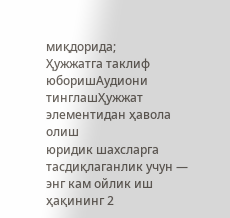миқдорида;
Ҳужжатга таклиф юборишАудиони тинглашҲужжат элементидан ҳавола олиш
юридик шахсларга тасдиқлаганлик учун — энг кам ойлик иш ҳақининг 2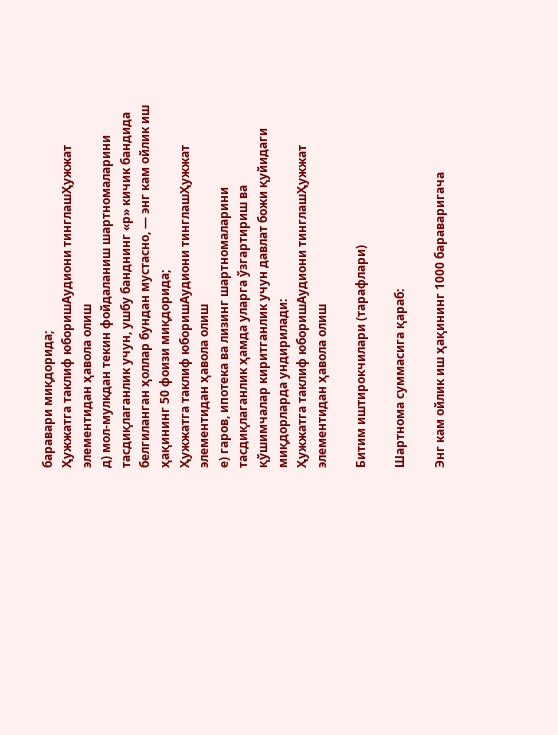баравари миқдорида;
Ҳужжатга таклиф юборишАудиони тинглашҲужжат элементидан ҳавола олиш
д) мол-мулкдан текин фойдаланиш шартномаларини тасдиқлаганлик учун, ушбу банднинг «р» кичик бандида белгиланган ҳоллар бундан мустасно, — энг кам ойлик иш ҳақининг 50 фоизи миқдорида;
Ҳужжатга таклиф юборишАудиони тинглашҲужжат элементидан ҳавола олиш
е) гаров, ипотека ва лизинг шартномаларини тасдиқлаганлик ҳамда уларга ўзгартириш ва қўшимчалар киритганлик учун давлат божи қуйидаги миқдорларда ундирилади:
Ҳужжатга таклиф юборишАудиони тинглашҲужжат элементидан ҳавола олиш

Битим иштирокчилари (тарафлари)

Шартнома суммасига қараб:

Энг кам ойлик иш ҳақининг 1000 бараваригача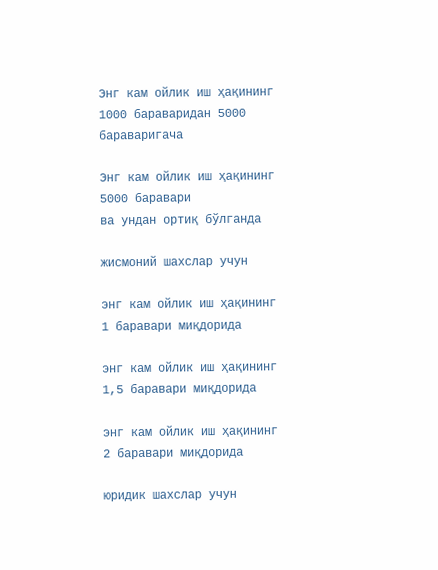Энг кам ойлик иш ҳақининг
1000 бараваридан 5000 бараваригача

Энг кам ойлик иш ҳақининг
5000 баравари
ва ундан ортиқ бўлганда

жисмоний шахслар учун

энг кам ойлик иш ҳақининг 1 баравари миқдорида

энг кам ойлик иш ҳақининг 1,5 баравари миқдорида

энг кам ойлик иш ҳақининг 2 баравари миқдорида

юридик шахслар учун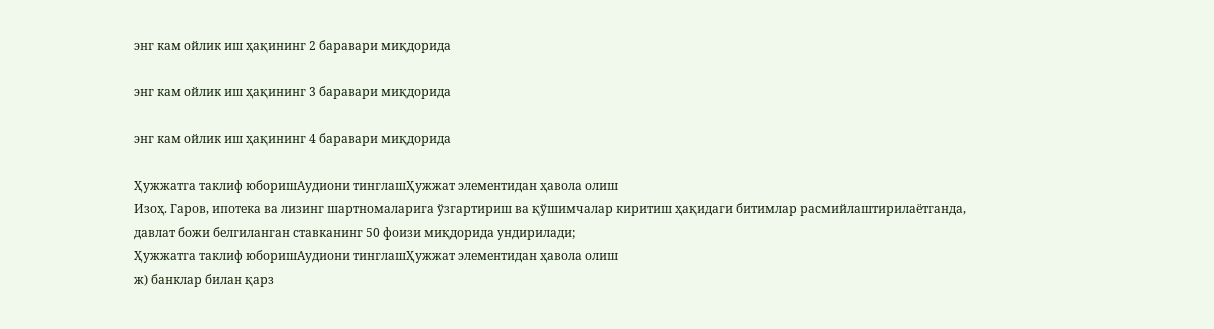энг кам ойлик иш ҳақининг 2 баравари миқдорида

энг кам ойлик иш ҳақининг 3 баравари миқдорида

энг кам ойлик иш ҳақининг 4 баравари миқдорида

Ҳужжатга таклиф юборишАудиони тинглашҲужжат элементидан ҳавола олиш
Изоҳ. Гаров, ипотека ва лизинг шартномаларига ўзгартириш ва қўшимчалар киритиш ҳақидаги битимлар расмийлаштирилаётганда, давлат божи белгиланган ставканинг 50 фоизи миқдорида ундирилади;
Ҳужжатга таклиф юборишАудиони тинглашҲужжат элементидан ҳавола олиш
ж) банклар билан қарз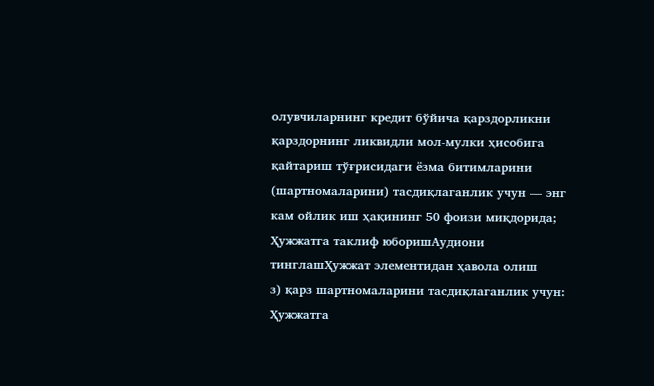олувчиларнинг кредит бўйича қарздорликни қарздорнинг ликвидли мол-мулки ҳисобига қайтариш тўғрисидаги ёзма битимларини (шартномаларини) тасдиқлаганлик учун — энг кам ойлик иш ҳақининг 50 фоизи миқдорида;
Ҳужжатга таклиф юборишАудиони тинглашҲужжат элементидан ҳавола олиш
з) қарз шартномаларини тасдиқлаганлик учун:
Ҳужжатга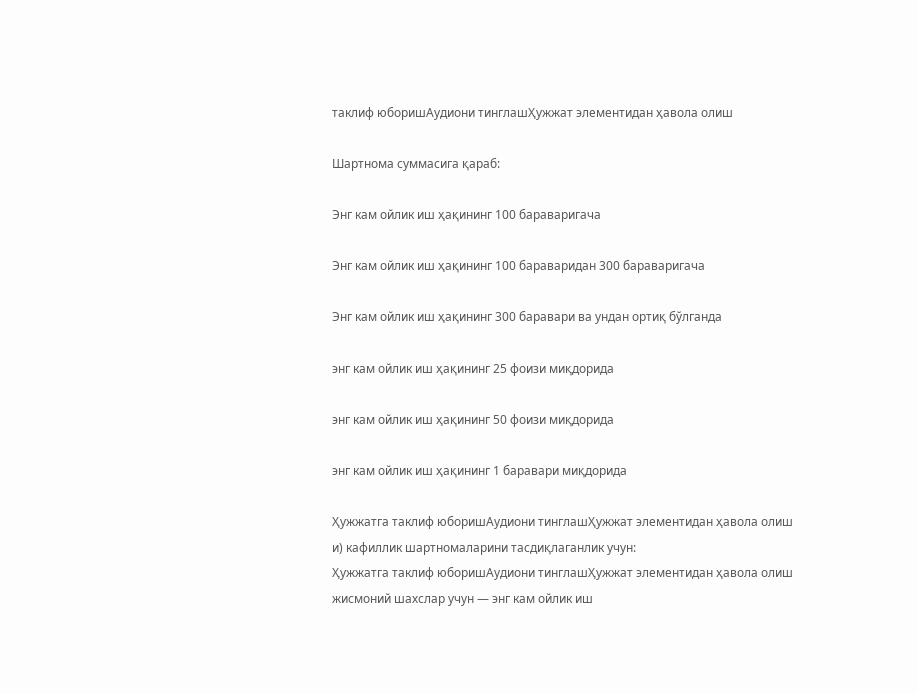таклиф юборишАудиони тинглашҲужжат элементидан ҳавола олиш

Шартнома суммасига қараб:

Энг кам ойлик иш ҳақининг 100 бараваригача

Энг кам ойлик иш ҳақининг 100 бараваридан 300 бараваригача

Энг кам ойлик иш ҳақининг 300 баравари ва ундан ортиқ бўлганда

энг кам ойлик иш ҳақининг 25 фоизи миқдорида

энг кам ойлик иш ҳақининг 50 фоизи миқдорида

энг кам ойлик иш ҳақининг 1 баравари миқдорида

Ҳужжатга таклиф юборишАудиони тинглашҲужжат элементидан ҳавола олиш
и) кафиллик шартномаларини тасдиқлаганлик учун:
Ҳужжатга таклиф юборишАудиони тинглашҲужжат элементидан ҳавола олиш
жисмоний шахслар учун — энг кам ойлик иш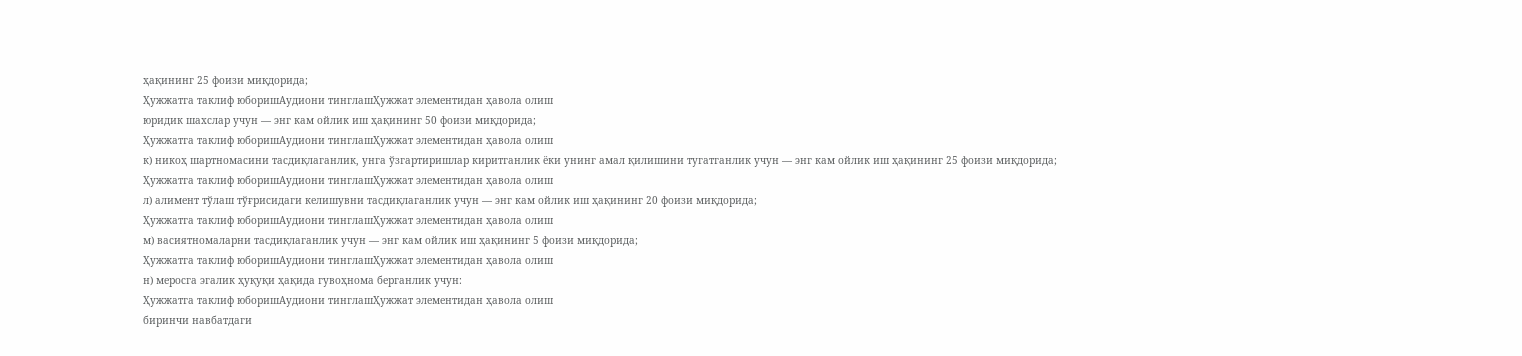ҳақининг 25 фоизи миқдорида;
Ҳужжатга таклиф юборишАудиони тинглашҲужжат элементидан ҳавола олиш
юридик шахслар учун — энг кам ойлик иш ҳақининг 50 фоизи миқдорида;
Ҳужжатга таклиф юборишАудиони тинглашҲужжат элементидан ҳавола олиш
к) никоҳ шартномасини тасдиқлаганлик, унга ўзгартиришлар киритганлик ёки унинг амал қилишини тугатганлик учун — энг кам ойлик иш ҳақининг 25 фоизи миқдорида;
Ҳужжатга таклиф юборишАудиони тинглашҲужжат элементидан ҳавола олиш
л) алимент тўлаш тўғрисидаги келишувни тасдиқлаганлик учун — энг кам ойлик иш ҳақининг 20 фоизи миқдорида;
Ҳужжатга таклиф юборишАудиони тинглашҲужжат элементидан ҳавола олиш
м) васиятномаларни тасдиқлаганлик учун — энг кам ойлик иш ҳақининг 5 фоизи миқдорида;
Ҳужжатга таклиф юборишАудиони тинглашҲужжат элементидан ҳавола олиш
н) меросга эгалик ҳуқуқи ҳақида гувоҳнома берганлик учун:
Ҳужжатга таклиф юборишАудиони тинглашҲужжат элементидан ҳавола олиш
биринчи навбатдаги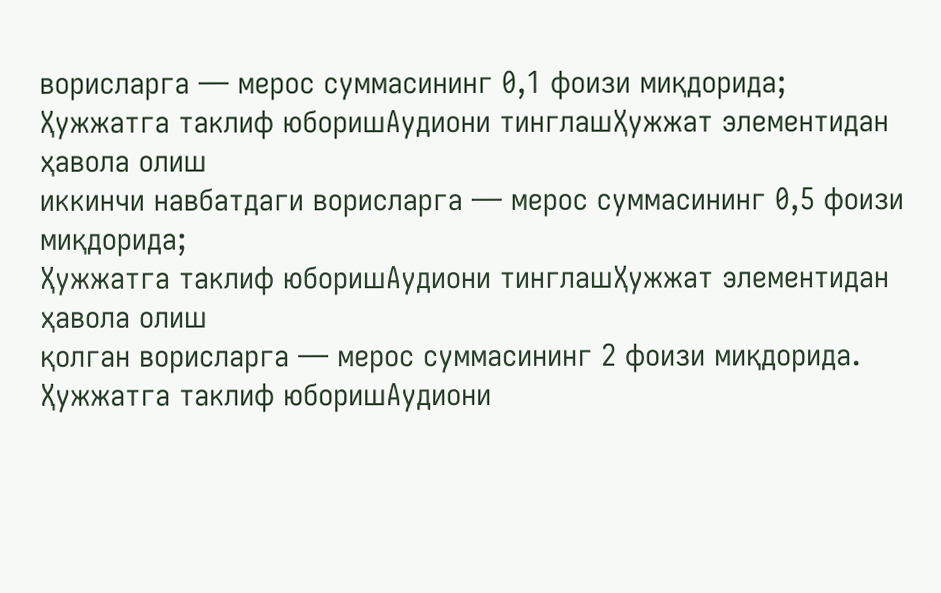ворисларга — мерос суммасининг 0,1 фоизи миқдорида;
Ҳужжатга таклиф юборишАудиони тинглашҲужжат элементидан ҳавола олиш
иккинчи навбатдаги ворисларга — мерос суммасининг 0,5 фоизи миқдорида;
Ҳужжатга таклиф юборишАудиони тинглашҲужжат элементидан ҳавола олиш
қолган ворисларга — мерос суммасининг 2 фоизи миқдорида.
Ҳужжатга таклиф юборишАудиони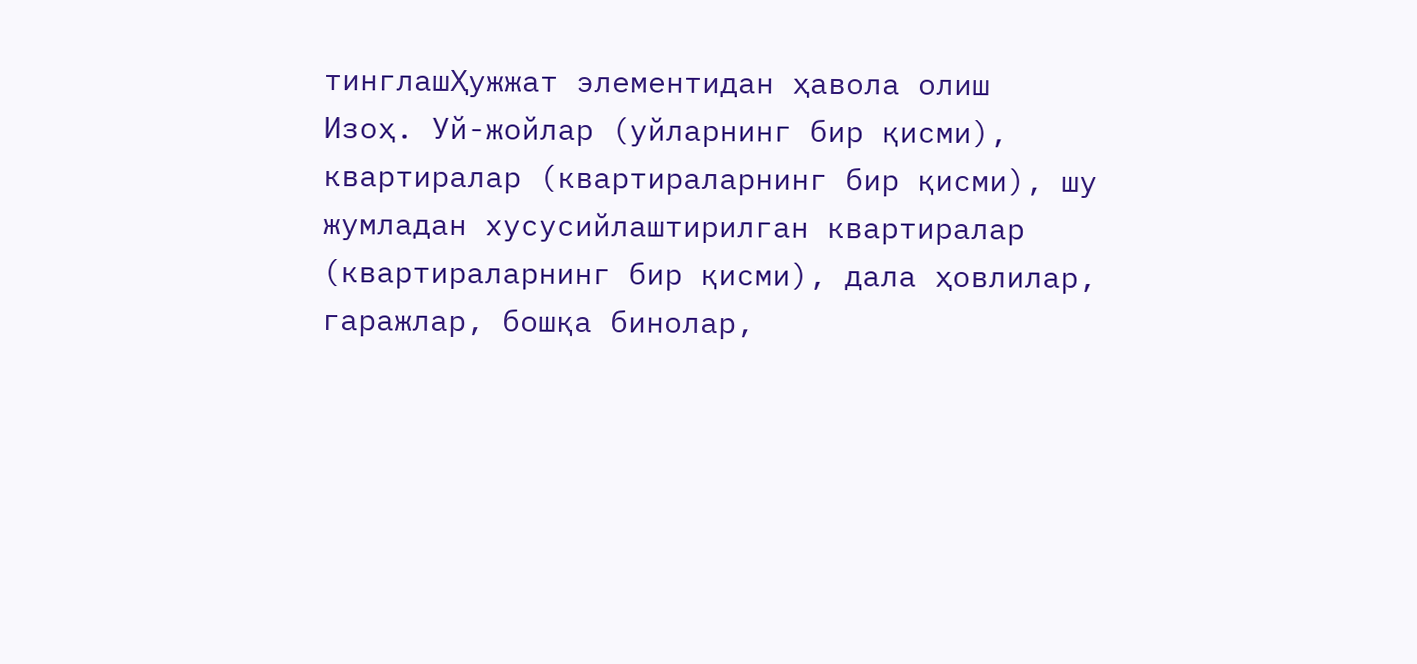тинглашҲужжат элементидан ҳавола олиш
Изоҳ. Уй-жойлар (уйларнинг бир қисми), квартиралар (квартираларнинг бир қисми), шу жумладан хусусийлаштирилган квартиралар (квартираларнинг бир қисми), дала ҳовлилар, гаражлар, бошқа бинолар,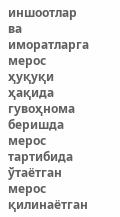иншоотлар ва иморатларга мерос ҳуқуқи ҳақида гувоҳнома беришда мерос тартибида ўтаётган мерос қилинаётган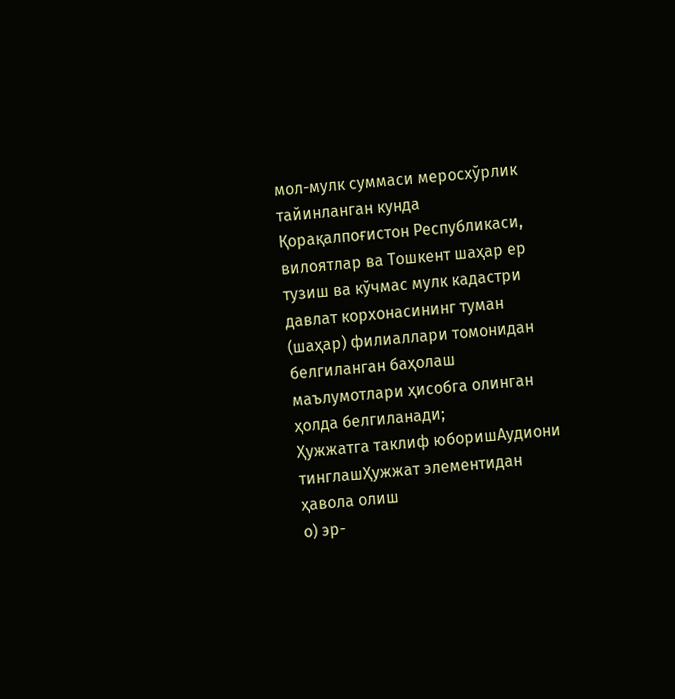мол-мулк суммаси меросхўрлик тайинланган кунда Қорақалпоғистон Республикаси, вилоятлар ва Тошкент шаҳар ер тузиш ва кўчмас мулк кадастри давлат корхонасининг туман (шаҳар) филиаллари томонидан белгиланган баҳолаш маълумотлари ҳисобга олинган ҳолда белгиланади;
Ҳужжатга таклиф юборишАудиони тинглашҲужжат элементидан ҳавола олиш
о) эр-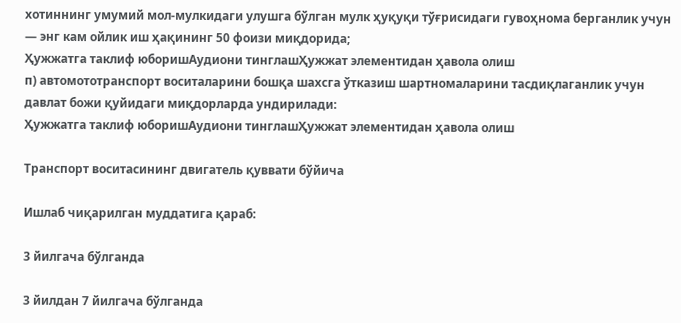хотиннинг умумий мол-мулкидаги улушга бўлган мулк ҳуқуқи тўғрисидаги гувоҳнома берганлик учун — энг кам ойлик иш ҳақининг 50 фоизи миқдорида;
Ҳужжатга таклиф юборишАудиони тинглашҲужжат элементидан ҳавола олиш
п) автомототранспорт воситаларини бошқа шахсга ўтказиш шартномаларини тасдиқлаганлик учун давлат божи қуйидаги миқдорларда ундирилади:
Ҳужжатга таклиф юборишАудиони тинглашҲужжат элементидан ҳавола олиш

Транспорт воситасининг двигатель қуввати бўйича

Ишлаб чиқарилган муддатига қараб:

3 йилгача бўлганда

3 йилдан 7 йилгача бўлганда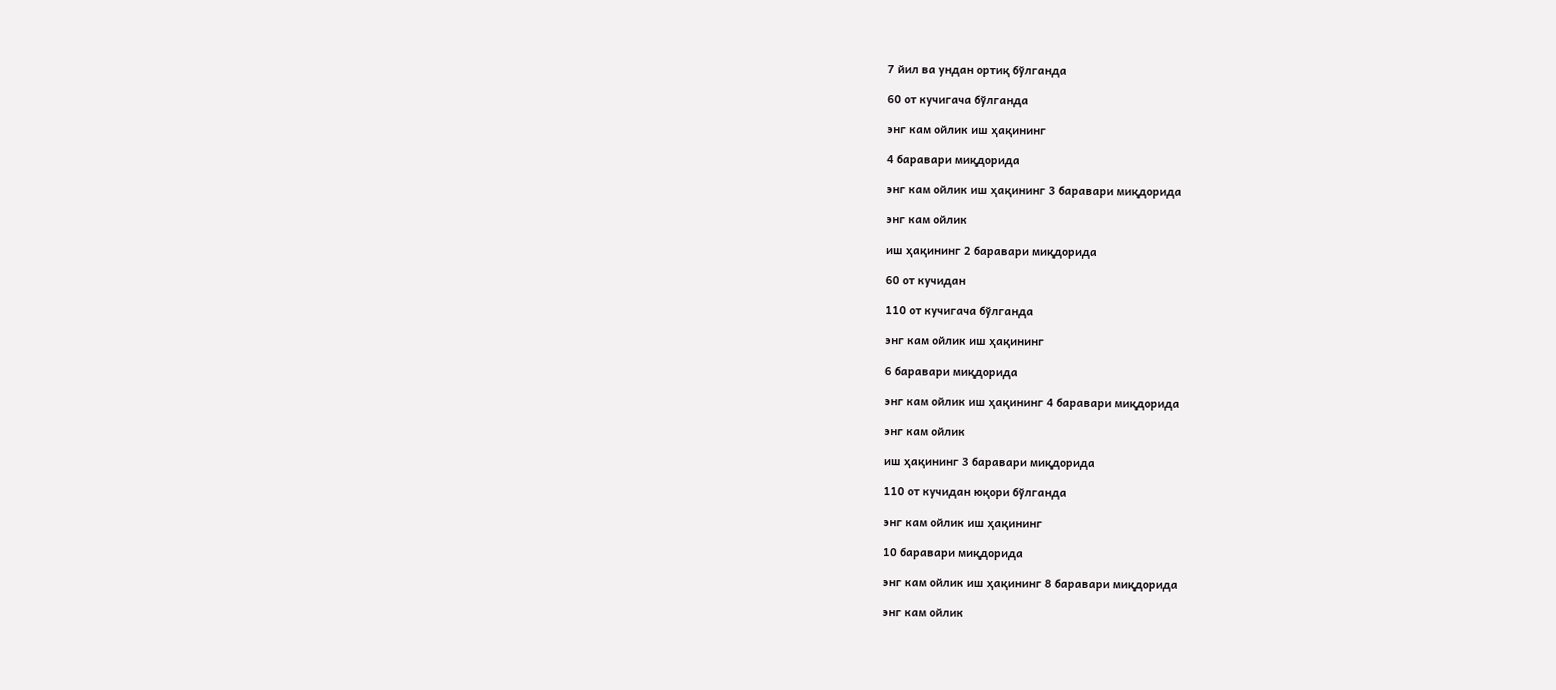7 йил ва ундан ортиқ бўлганда

60 от кучигача бўлганда

энг кам ойлик иш ҳақининг

4 баравари миқдорида

энг кам ойлик иш ҳақининг 3 баравари миқдорида

энг кам ойлик

иш ҳақининг 2 баравари миқдорида

60 от кучидан

110 от кучигача бўлганда

энг кам ойлик иш ҳақининг

6 баравари миқдорида

энг кам ойлик иш ҳақининг 4 баравари миқдорида

энг кам ойлик

иш ҳақининг 3 баравари миқдорида

110 от кучидан юқори бўлганда

энг кам ойлик иш ҳақининг

10 баравари миқдорида

энг кам ойлик иш ҳақининг 8 баравари миқдорида

энг кам ойлик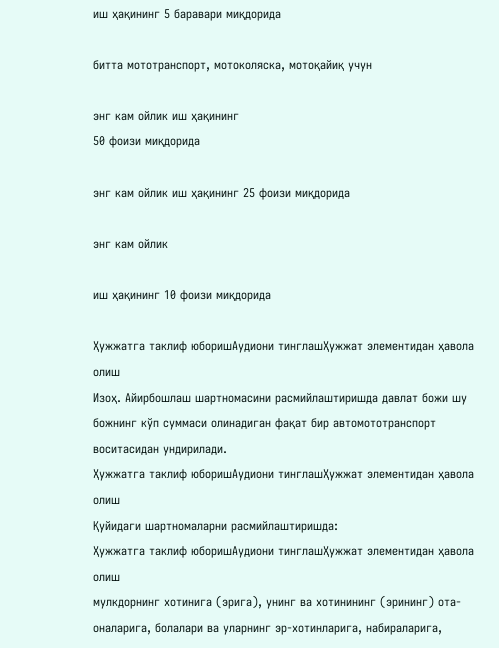иш ҳақининг 5 баравари миқдорида

битта мототранспорт, мотоколяска, мотоқайиқ учун

энг кам ойлик иш ҳақининг
50 фоизи миқдорида

энг кам ойлик иш ҳақининг 25 фоизи миқдорида

энг кам ойлик

иш ҳақининг 10 фоизи миқдорида

Ҳужжатга таклиф юборишАудиони тинглашҲужжат элементидан ҳавола олиш
Изоҳ. Айирбошлаш шартномасини расмийлаштиришда давлат божи шу божнинг кўп суммаси олинадиган фақат бир автомототранспорт воситасидан ундирилади.
Ҳужжатга таклиф юборишАудиони тинглашҲужжат элементидан ҳавола олиш
Қуйидаги шартномаларни расмийлаштиришда:
Ҳужжатга таклиф юборишАудиони тинглашҲужжат элементидан ҳавола олиш
мулкдорнинг хотинига (эрига), унинг ва хотинининг (эрининг) ота-оналарига, болалари ва уларнинг эр-хотинларига, набираларига,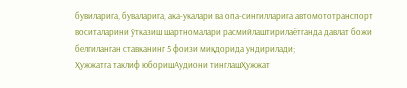бувиларига, буваларига, ака-укалари ва опа-сингилларига автомототранспорт воситаларини ўтказиш шартномалари расмийлаштирилаётганда давлат божи белгиланган ставканинг 5 фоизи миқдорида ундирилади;
Ҳужжатга таклиф юборишАудиони тинглашҲужжат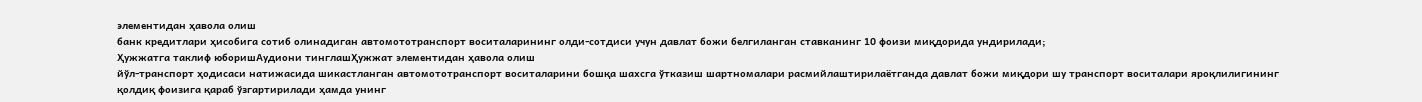элементидан ҳавола олиш
банк кредитлари ҳисобига сотиб олинадиган автомототранспорт воситаларининг олди-сотдиси учун давлат божи белгиланган ставканинг 10 фоизи миқдорида ундирилади;
Ҳужжатга таклиф юборишАудиони тинглашҲужжат элементидан ҳавола олиш
йўл-транспорт ҳодисаси натижасида шикастланган автомототранспорт воситаларини бошқа шахсга ўтказиш шартномалари расмийлаштирилаётганда давлат божи миқдори шу транспорт воситалари яроқлилигининг қолдиқ фоизига қараб ўзгартирилади ҳамда унинг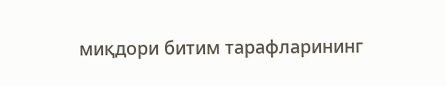миқдори битим тарафларининг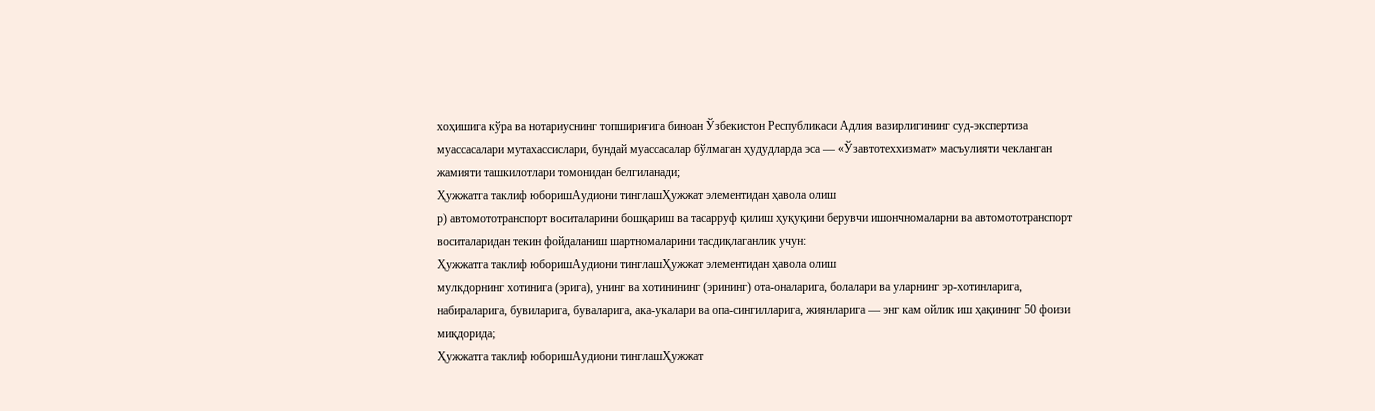хоҳишига кўра ва нотариуснинг топшириғига биноан Ўзбекистон Республикаси Адлия вазирлигининг суд-экспертиза муассасалари мутахассислари, бундай муассасалар бўлмаган ҳудудларда эса — «Ўзавтотеххизмат» масъулияти чекланган жамияти ташкилотлари томонидан белгиланади;
Ҳужжатга таклиф юборишАудиони тинглашҲужжат элементидан ҳавола олиш
р) автомототранспорт воситаларини бошқариш ва тасарруф қилиш ҳуқуқини берувчи ишончномаларни ва автомототранспорт воситаларидан текин фойдаланиш шартномаларини тасдиқлаганлик учун:
Ҳужжатга таклиф юборишАудиони тинглашҲужжат элементидан ҳавола олиш
мулкдорнинг хотинига (эрига), унинг ва хотинининг (эрининг) ота-оналарига, болалари ва уларнинг эр-хотинларига, набираларига, бувиларига, буваларига, ака-укалари ва опа-сингилларига, жиянларига — энг кам ойлик иш ҳақининг 50 фоизи миқдорида;
Ҳужжатга таклиф юборишАудиони тинглашҲужжат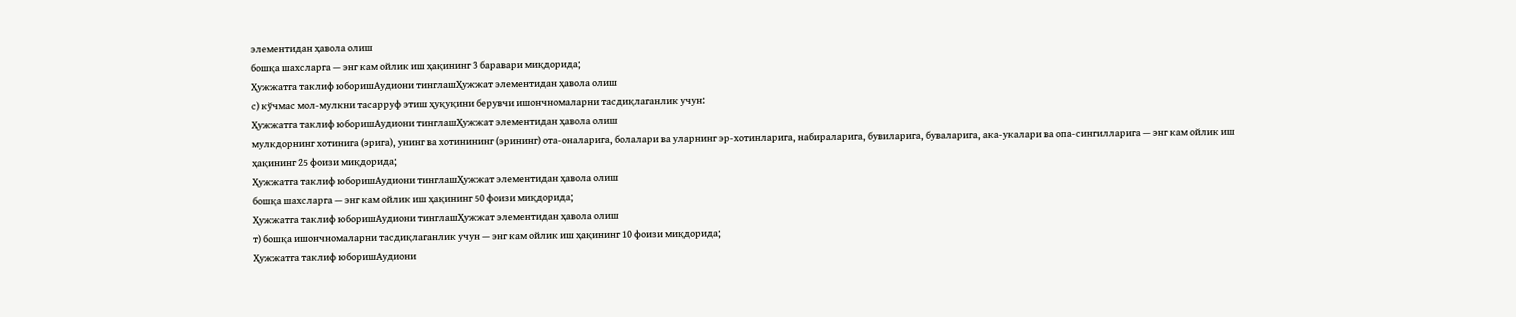элементидан ҳавола олиш
бошқа шахсларга — энг кам ойлик иш ҳақининг 3 баравари миқдорида;
Ҳужжатга таклиф юборишАудиони тинглашҲужжат элементидан ҳавола олиш
с) кўчмас мол-мулкни тасарруф этиш ҳуқуқини берувчи ишончномаларни тасдиқлаганлик учун:
Ҳужжатга таклиф юборишАудиони тинглашҲужжат элементидан ҳавола олиш
мулкдорнинг хотинига (эрига), унинг ва хотинининг (эрининг) ота-оналарига, болалари ва уларнинг эр-хотинларига, набираларига, бувиларига, буваларига, ака-укалари ва опа-сингилларига — энг кам ойлик иш ҳақининг 25 фоизи миқдорида;
Ҳужжатга таклиф юборишАудиони тинглашҲужжат элементидан ҳавола олиш
бошқа шахсларга — энг кам ойлик иш ҳақининг 50 фоизи миқдорида;
Ҳужжатга таклиф юборишАудиони тинглашҲужжат элементидан ҳавола олиш
т) бошқа ишончномаларни тасдиқлаганлик учун — энг кам ойлик иш ҳақининг 10 фоизи миқдорида;
Ҳужжатга таклиф юборишАудиони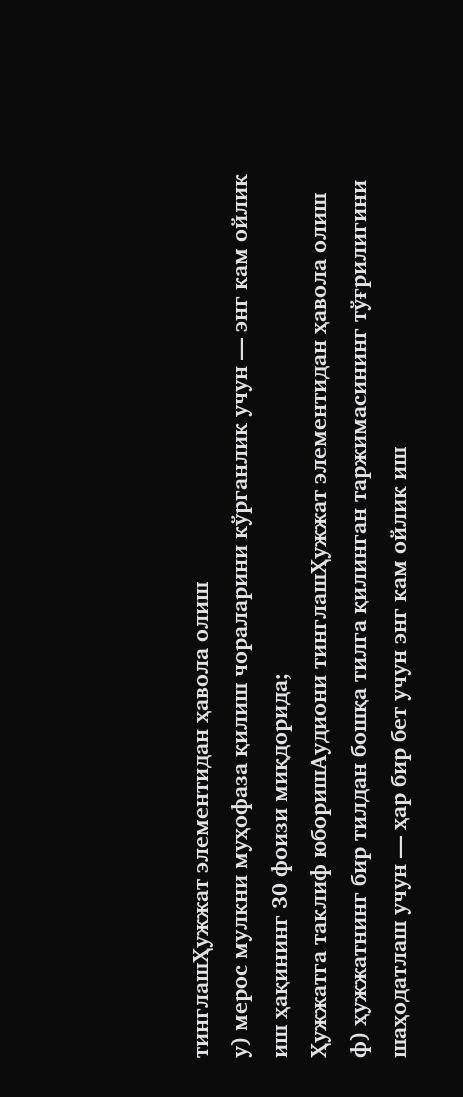тинглашҲужжат элементидан ҳавола олиш
у) мерос мулкни муҳофаза қилиш чораларини кўрганлик учун — энг кам ойлик иш ҳақининг 30 фоизи миқдорида;
Ҳужжатга таклиф юборишАудиони тинглашҲужжат элементидан ҳавола олиш
ф) ҳужжатнинг бир тилдан бошқа тилга қилинган таржимасининг тўғрилигини шаҳодатлаш учун — ҳар бир бет учун энг кам ойлик иш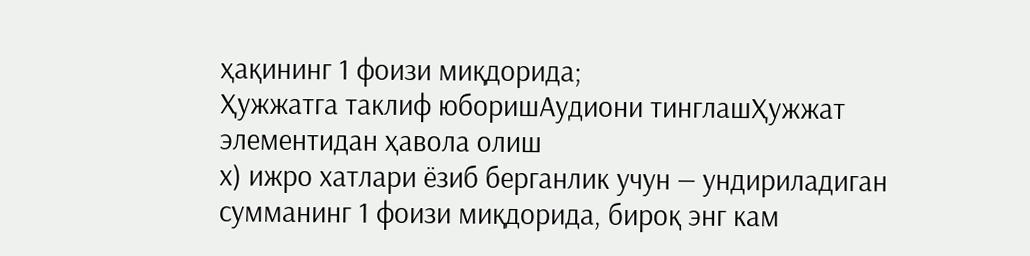ҳақининг 1 фоизи миқдорида;
Ҳужжатга таклиф юборишАудиони тинглашҲужжат элементидан ҳавола олиш
х) ижро хатлари ёзиб берганлик учун — ундириладиган сумманинг 1 фоизи миқдорида, бироқ энг кам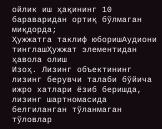ойлик иш ҳақининг 10 бараваридан ортиқ бўлмаган миқдорда;
Ҳужжатга таклиф юборишАудиони тинглашҲужжат элементидан ҳавола олиш
Изоҳ. Лизинг объектининг лизинг берувчи талаби бўйича ижро хатлари ёзиб беришда, лизинг шартномасида белгиланган тўланмаган тўловлар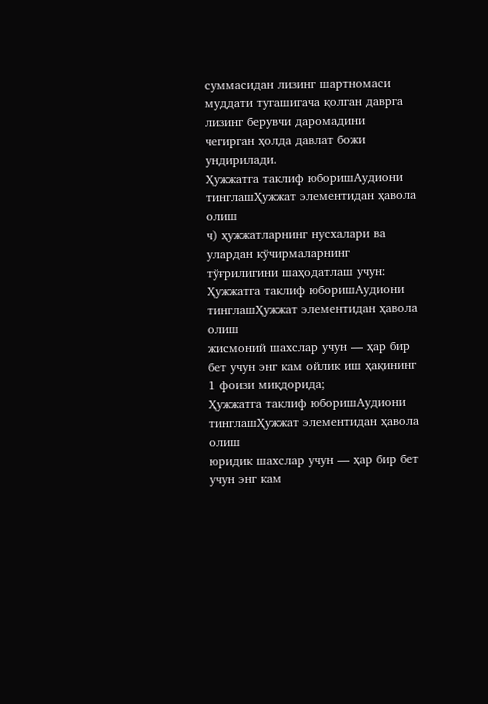суммасидан лизинг шартномаси муддати тугашигача қолган даврга лизинг берувчи даромадини чегирган ҳолда давлат божи ундирилади.
Ҳужжатга таклиф юборишАудиони тинглашҲужжат элементидан ҳавола олиш
ч) ҳужжатларнинг нусхалари ва улардан кўчирмаларнинг тўғрилигини шаҳодатлаш учун:
Ҳужжатга таклиф юборишАудиони тинглашҲужжат элементидан ҳавола олиш
жисмоний шахслар учун — ҳар бир бет учун энг кам ойлик иш ҳақининг 1 фоизи миқдорида;
Ҳужжатга таклиф юборишАудиони тинглашҲужжат элементидан ҳавола олиш
юридик шахслар учун — ҳар бир бет учун энг кам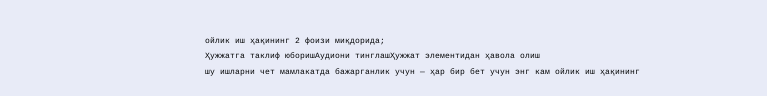ойлик иш ҳақининг 2 фоизи миқдорида;
Ҳужжатга таклиф юборишАудиони тинглашҲужжат элементидан ҳавола олиш
шу ишларни чет мамлакатда бажарганлик учун — ҳар бир бет учун энг кам ойлик иш ҳақининг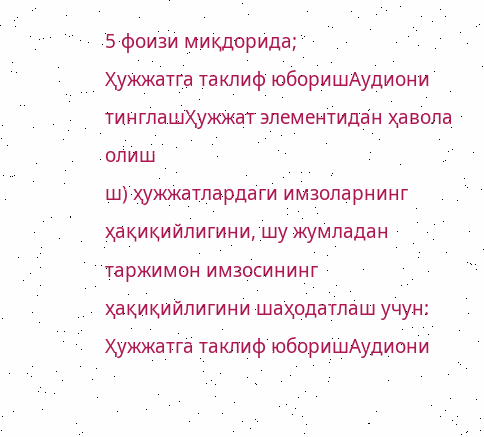5 фоизи миқдорида;
Ҳужжатга таклиф юборишАудиони тинглашҲужжат элементидан ҳавола олиш
ш) ҳужжатлардаги имзоларнинг ҳақиқийлигини, шу жумладан таржимон имзосининг ҳақиқийлигини шаҳодатлаш учун:
Ҳужжатга таклиф юборишАудиони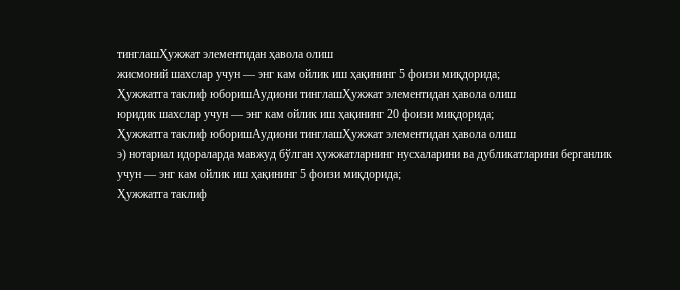тинглашҲужжат элементидан ҳавола олиш
жисмоний шахслар учун — энг кам ойлик иш ҳақининг 5 фоизи миқдорида;
Ҳужжатга таклиф юборишАудиони тинглашҲужжат элементидан ҳавола олиш
юридик шахслар учун — энг кам ойлик иш ҳақининг 20 фоизи миқдорида;
Ҳужжатга таклиф юборишАудиони тинглашҲужжат элементидан ҳавола олиш
э) нотариал идораларда мавжуд бўлган ҳужжатларнинг нусхаларини ва дубликатларини берганлик учун — энг кам ойлик иш ҳақининг 5 фоизи миқдорида;
Ҳужжатга таклиф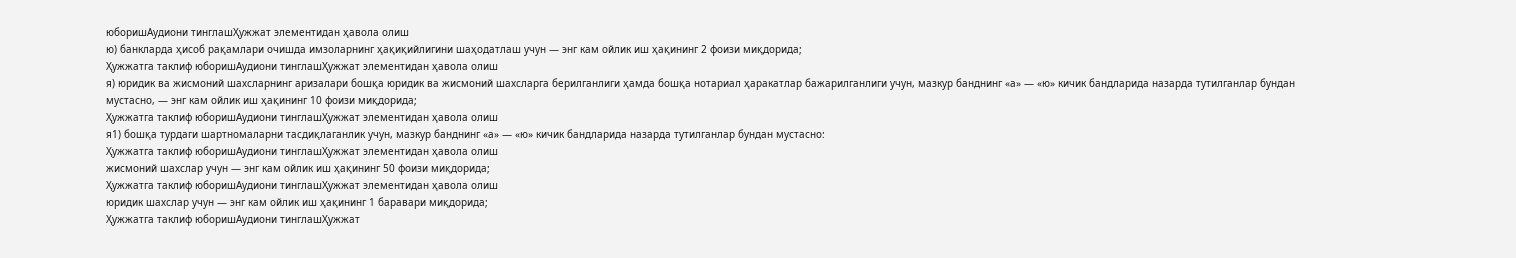юборишАудиони тинглашҲужжат элементидан ҳавола олиш
ю) банкларда ҳисоб рақамлари очишда имзоларнинг ҳақиқийлигини шаҳодатлаш учун — энг кам ойлик иш ҳақининг 2 фоизи миқдорида;
Ҳужжатга таклиф юборишАудиони тинглашҲужжат элементидан ҳавола олиш
я) юридик ва жисмоний шахсларнинг аризалари бошқа юридик ва жисмоний шахсларга берилганлиги ҳамда бошқа нотариал ҳаракатлар бажарилганлиги учун, мазкур банднинг «а» — «ю» кичик бандларида назарда тутилганлар бундан мустасно, — энг кам ойлик иш ҳақининг 10 фоизи миқдорида;
Ҳужжатга таклиф юборишАудиони тинглашҲужжат элементидан ҳавола олиш
я1) бошқа турдаги шартномаларни тасдиқлаганлик учун, мазкур банднинг «а» — «ю» кичик бандларида назарда тутилганлар бундан мустасно:
Ҳужжатга таклиф юборишАудиони тинглашҲужжат элементидан ҳавола олиш
жисмоний шахслар учун — энг кам ойлик иш ҳақининг 50 фоизи миқдорида;
Ҳужжатга таклиф юборишАудиони тинглашҲужжат элементидан ҳавола олиш
юридик шахслар учун — энг кам ойлик иш ҳақининг 1 баравари миқдорида;
Ҳужжатга таклиф юборишАудиони тинглашҲужжат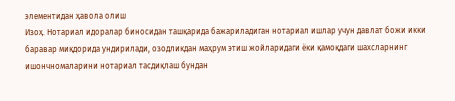элементидан ҳавола олиш
Изоҳ. Нотариал идоралар биносидан ташқарида бажариладиган нотариал ишлар учун давлат божи икки баравар миқдорида ундирилади, озодликдан маҳрум этиш жойларидаги ёки қамоқдаги шахсларнинг ишончномаларини нотариал тасдиқлаш бундан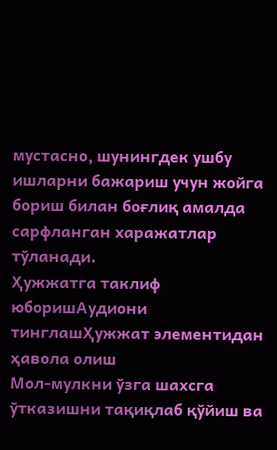мустасно, шунингдек ушбу ишларни бажариш учун жойга бориш билан боғлиқ амалда сарфланган харажатлар тўланади.
Ҳужжатга таклиф юборишАудиони тинглашҲужжат элементидан ҳавола олиш
Мол-мулкни ўзга шахсга ўтказишни тақиқлаб қўйиш ва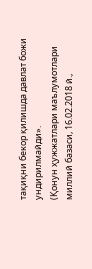тақиқни бекор қилишда давлат божи ундирилмайди».
(Қонун ҳужжатлари маълумотлари миллий базаси, 16.02.2018 й.,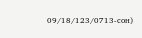09/18/123/0713-сон)